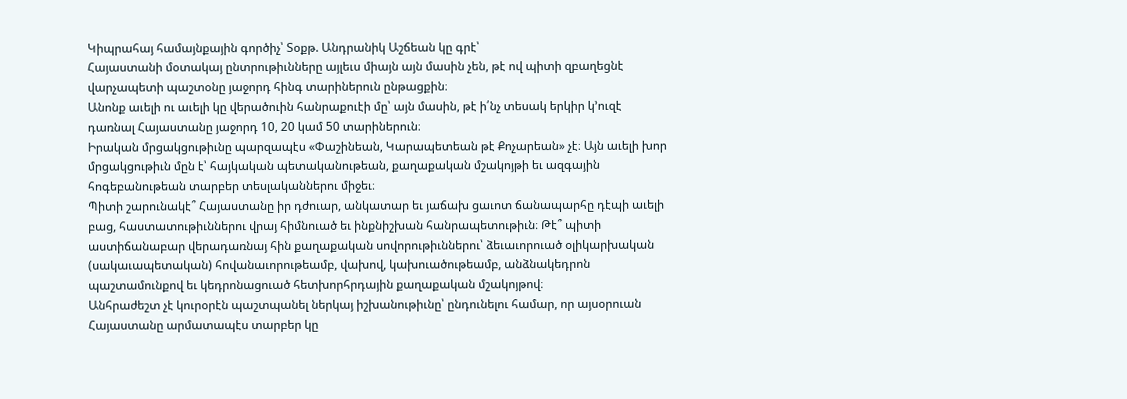Կիպրահայ համայնքային գործիչ՝ Տօքթ. Անդրանիկ Աշճեան կը գրէ՝
Հայաստանի մօտակայ ընտրութիւնները այլեւս միայն այն մասին չեն, թէ ով պիտի զբաղեցնէ վարչապետի պաշտօնը յաջորդ հինգ տարիներուն ընթացքին։
Անոնք աւելի ու աւելի կը վերածուին հանրաքուէի մը՝ այն մասին, թէ ի՛նչ տեսակ երկիր կ’ուզէ դառնալ Հայաստանը յաջորդ 10, 20 կամ 50 տարիներուն։
Իրական մրցակցութիւնը պարզապէս «Փաշինեան, Կարապետեան թէ Քոչարեան» չէ։ Այն աւելի խոր մրցակցութիւն մըն է՝ հայկական պետականութեան, քաղաքական մշակոյթի եւ ազգային հոգեբանութեան տարբեր տեսլականներու միջեւ։
Պիտի շարունակէ՞ Հայաստանը իր դժուար, անկատար եւ յաճախ ցաւոտ ճանապարհը դէպի աւելի բաց, հաստատութիւններու վրայ հիմնուած եւ ինքնիշխան հանրապետութիւն։ Թէ՞ պիտի աստիճանաբար վերադառնայ հին քաղաքական սովորութիւններու՝ ձեւաւորուած օլիկարխական (սակաւապետական) հովանաւորութեամբ, վախով, կախուածութեամբ, անձնակեդրոն պաշտամունքով եւ կեդրոնացուած հետխորհրդային քաղաքական մշակոյթով։
Անհրաժեշտ չէ կուրօրէն պաշտպանել ներկայ իշխանութիւնը՝ ընդունելու համար, որ այսօրուան Հայաստանը արմատապէս տարբեր կը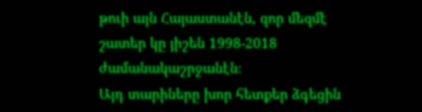թուի այն Հայաստանէն, զոր մեզմէ շատեր կը յիշեն 1998-2018 ժամանակաշրջանէն։
Այդ տարիները խոր հետքեր ձգեցին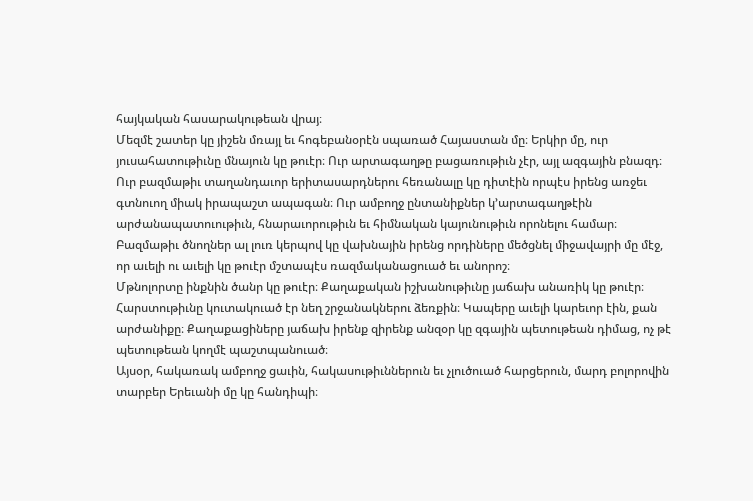հայկական հասարակութեան վրայ։
Մեզմէ շատեր կը յիշեն մռայլ եւ հոգեբանօրէն սպառած Հայաստան մը։ Երկիր մը, ուր յուսահատութիւնը մնայուն կը թուէր։ Ուր արտագաղթը բացառութիւն չէր, այլ ազգային բնազդ։ Ուր բազմաթիւ տաղանդաւոր երիտասարդներու հեռանալը կը դիտէին որպէս իրենց առջեւ գտնուող միակ իրապաշտ ապագան։ Ուր ամբողջ ընտանիքներ կ’արտագաղթէին արժանապատուութիւն, հնարաւորութիւն եւ հիմնական կայունութիւն որոնելու համար։
Բազմաթիւ ծնողներ ալ լուռ կերպով կը վախնային իրենց որդիները մեծցնել միջավայրի մը մէջ, որ աւելի ու աւելի կը թուէր մշտապէս ռազմականացուած եւ անորոշ։
Մթնոլորտը ինքնին ծանր կը թուէր։ Քաղաքական իշխանութիւնը յաճախ անառիկ կը թուէր։ Հարստութիւնը կուտակուած էր նեղ շրջանակներու ձեռքին։ Կապերը աւելի կարեւոր էին, քան արժանիքը։ Քաղաքացիները յաճախ իրենք զիրենք անզօր կը զգային պետութեան դիմաց, ոչ թէ պետութեան կողմէ պաշտպանուած։
Այսօր, հակառակ ամբողջ ցաւին, հակասութիւններուն եւ չլուծուած հարցերուն, մարդ բոլորովին տարբեր Երեւանի մը կը հանդիպի։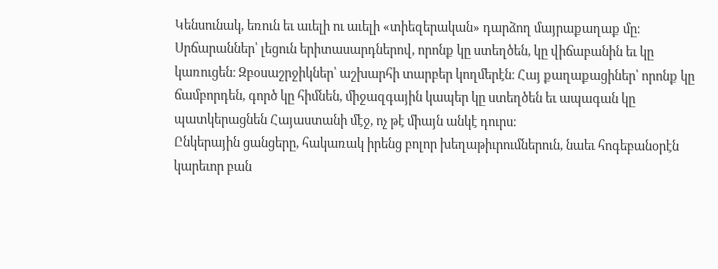Կենսունակ, եռուն եւ աւելի ու աւելի «տիեզերական» դարձող մայրաքաղաք մը։ Սրճարաններ՝ լեցուն երիտասարդներով, որոնք կը ստեղծեն, կը վիճաբանին եւ կը կառուցեն։ Զբօսաշրջիկներ՝ աշխարհի տարբեր կողմերէն։ Հայ քաղաքացիներ՝ որոնք կը ճամբորդեն, գործ կը հիմնեն, միջազգային կապեր կը ստեղծեն եւ ապագան կը պատկերացնեն Հայաստանի մէջ, ոչ թէ միայն անկէ դուրս։
Ընկերային ցանցերը, հակառակ իրենց բոլոր խեղաթիւրումներուն, նաեւ հոգեբանօրէն կարեւոր բան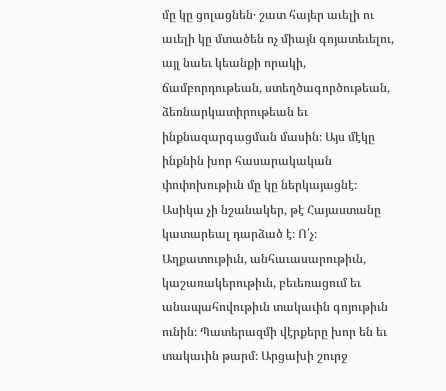մը կը ցոլացնեն․ շատ հայեր աւելի ու աւելի կը մտածեն ոչ միայն գոյատեւելու, այլ նաեւ կեանքի որակի, ճամբորդութեան, ստեղծագործութեան, ձեռնարկատիրութեան եւ ինքնազարգացման մասին։ Այս մէկը ինքնին խոր հասարակական փոփոխութիւն մը կը ներկայացնէ։
Ասիկա չի նշանակեր, թէ Հայաստանը կատարեալ դարձած է։ Ո՛չ։
Աղքատութիւն, անհաւասարութիւն, կաշառակերութիւն, բեւեռացում եւ անապահովութիւն տակաւին գոյութիւն ունին։ Պատերազմի վէրքերը խոր են եւ տակաւին թարմ։ Արցախի շուրջ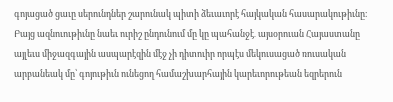գոյացած ցաւը սերունդներ շարունակ պիտի ձեւաւորէ հայկական հասարակութիւնը։
Բայց ազնուութիւնը նաեւ ուրիշ ընդունում մը կը պահանջէ․ այսօրուան Հայաստանը այլեւս միջազգային ասպարէզին մէջ չի դիտուիր որպէս մեկուսացած ռուսական արբանեակ մը՝ գոյութիւն ունեցող համաշխարհային կարեւորութեան եզրերուն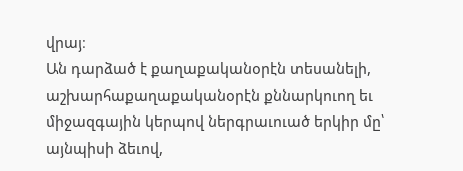վրայ։
Ան դարձած է քաղաքականօրէն տեսանելի, աշխարհաքաղաքականօրէն քննարկուող եւ միջազգային կերպով ներգրաւուած երկիր մը՝ այնպիսի ձեւով,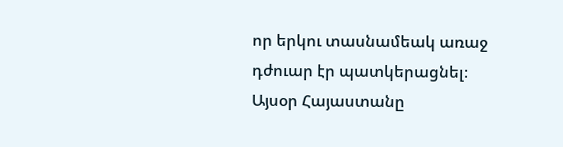որ երկու տասնամեակ առաջ դժուար էր պատկերացնել։
Այսօր Հայաստանը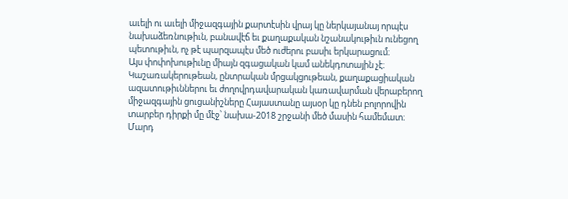աւելի ու աւելի միջազգային քարտէսին վրայ կը ներկայանայ որպէս նախաձեռնութիւն, բանավէճ եւ քաղաքական նշանակութիւն ունեցող պետութիւն, ոչ թէ պարզապէս մեծ ուժերու բասիւ երկարացում։
Այս փոփոխութիւնը միայն զգացական կամ անեկդոտային չէ։ Կաշառակերութեան, ընտրական մրցակցութեան, քաղաքացիական ազատութիւններու եւ ժողովրդավարական կառավարման վերաբերող միջազգային ցուցանիշները Հայաստանը այսօր կը դնեն բոլորովին տարբեր դիրքի մը մէջ՝ նախա-2018 շրջանի մեծ մասին համեմատ։
Մարդ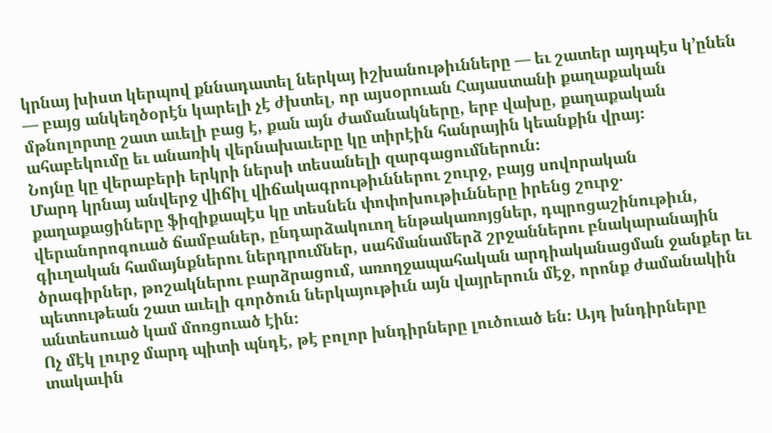կրնայ խիստ կերպով քննադատել ներկայ իշխանութիւնները — եւ շատեր այդպէս կ’ընեն — բայց անկեղծօրէն կարելի չէ ժխտել, որ այսօրուան Հայաստանի քաղաքական մթնոլորտը շատ աւելի բաց է, քան այն ժամանակները, երբ վախը, քաղաքական ահաբեկումը եւ անառիկ վերնախաւերը կը տիրէին հանրային կեանքին վրայ։
Նոյնը կը վերաբերի երկրի ներսի տեսանելի զարգացումներուն։
Մարդ կրնայ անվերջ վիճիլ վիճակագրութիւններու շուրջ, բայց սովորական քաղաքացիները ֆիզիքապէս կը տեսնեն փոփոխութիւնները իրենց շուրջ․ վերանորոգուած ճամբաներ, ընդարձակուող ենթակառոյցներ, դպրոցաշինութիւն, գիւղական համայնքներու ներդրումներ, սահմանամերձ շրջաններու բնակարանային ծրագիրներ, թոշակներու բարձրացում, առողջապահական արդիականացման ջանքեր եւ պետութեան շատ աւելի գործուն ներկայութիւն այն վայրերուն մէջ, որոնք ժամանակին անտեսուած կամ մոռցուած էին։
Ոչ մէկ լուրջ մարդ պիտի պնդէ, թէ բոլոր խնդիրները լուծուած են։ Այդ խնդիրները տակաւին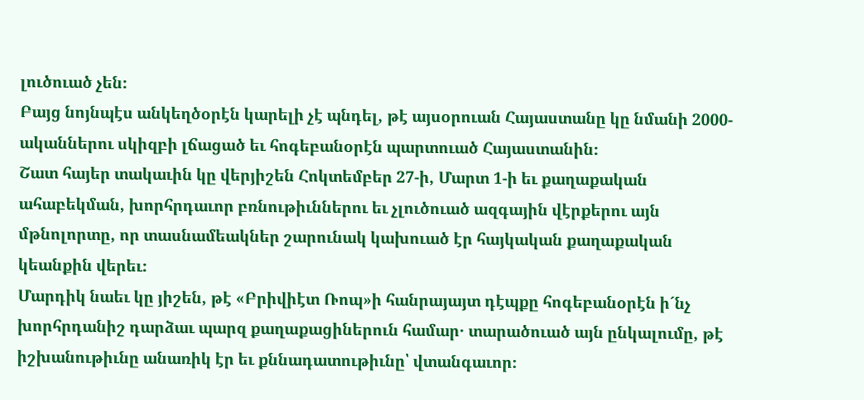լուծուած չեն։
Բայց նոյնպէս անկեղծօրէն կարելի չէ պնդել, թէ այսօրուան Հայաստանը կը նմանի 2000-ականներու սկիզբի լճացած եւ հոգեբանօրէն պարտուած Հայաստանին։
Շատ հայեր տակաւին կը վերյիշեն Հոկտեմբեր 27-ի, Մարտ 1-ի եւ քաղաքական ահաբեկման, խորհրդաւոր բռնութիւններու եւ չլուծուած ազգային վէրքերու այն մթնոլորտը, որ տասնամեակներ շարունակ կախուած էր հայկական քաղաքական կեանքին վերեւ։
Մարդիկ նաեւ կը յիշեն, թէ «Բրիվիէտ Ռոպ»ի հանրայայտ դէպքը հոգեբանօրէն ի´նչ խորհրդանիշ դարձաւ պարզ քաղաքացիներուն համար․ տարածուած այն ընկալումը, թէ իշխանութիւնը անառիկ էր եւ քննադատութիւնը՝ վտանգաւոր։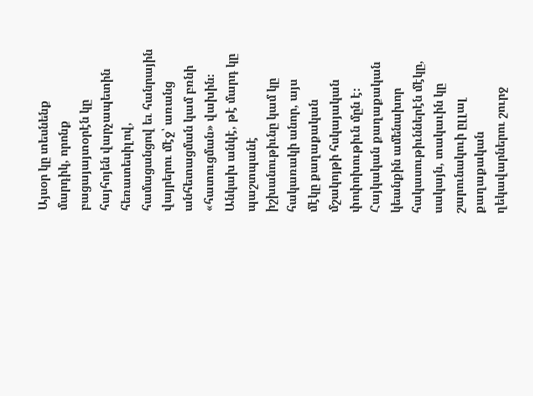Այսօր կը տեսնենք մարդիկ, որոնք բացայայտօրէն կը հայհոյեն վարչապետին հեռատեսիլով, համացանցով եւ հանրային վայրերու մէջ՝ առանց անհետացման կամ բռնի «հատուցման» վախին։ Անկախ անկէ, թէ մարդ կը պաշտպանէ իշխանութիւնը կամ կը հակառակի անոր, այս մէկը քաղաքական մշակոյթի հսկայական փոփոխութիւն մըն է։
Հայկական քաղաքական կեանքին ամենախոր հակասութիւններէն մէկը, սակայն, տակաւին կը շարունակուի ըլլալ քաղաքական ղեկավարներու շուրջ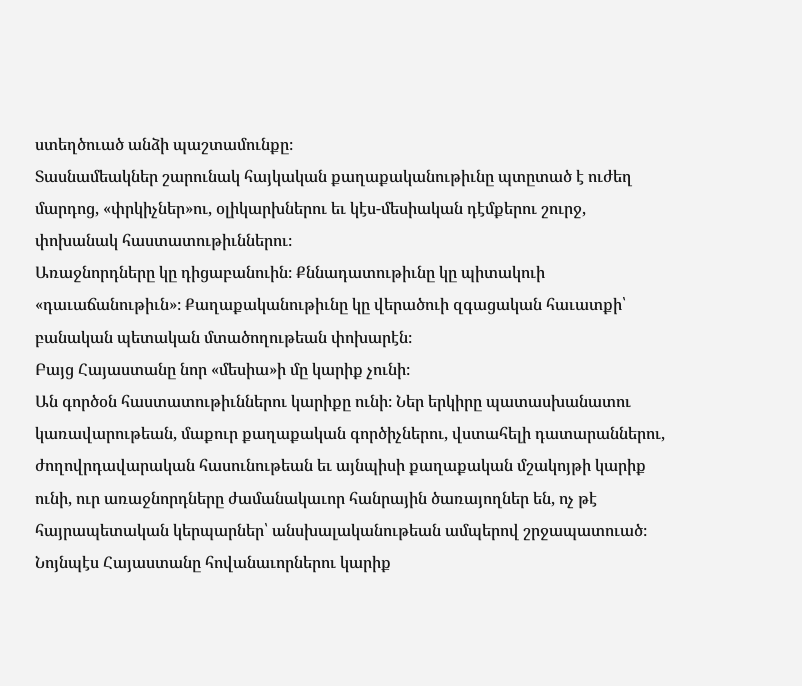ստեղծուած անձի պաշտամունքը։
Տասնամեակներ շարունակ հայկական քաղաքականութիւնը պտըտած է ուժեղ մարդոց, «փրկիչներ»ու, օլիկարխներու եւ կէս-մեսիական դէմքերու շուրջ, փոխանակ հաստատութիւններու։
Առաջնորդները կը դիցաբանուին։ Քննադատութիւնը կը պիտակուի «դաւաճանութիւն»։ Քաղաքականութիւնը կը վերածուի զգացական հաւատքի՝ բանական պետական մտածողութեան փոխարէն։
Բայց Հայաստանը նոր «մեսիա»ի մը կարիք չունի։
Ան գործօն հաստատութիւններու կարիքը ունի։ Ներ երկիրը պատասխանատու կառավարութեան, մաքուր քաղաքական գործիչներու, վստահելի դատարաններու, ժողովրդավարական հասունութեան եւ այնպիսի քաղաքական մշակոյթի կարիք ունի, ուր առաջնորդները ժամանակաւոր հանրային ծառայողներ են, ոչ թէ հայրապետական կերպարներ՝ անսխալականութեան ամպերով շրջապատուած։
Նոյնպէս Հայաստանը հովանաւորներու կարիք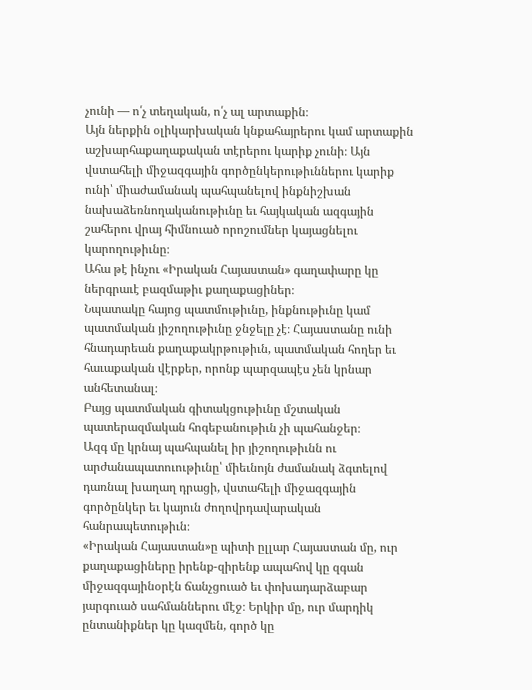չունի — ո՛չ տեղական, ո՛չ ալ արտաքին։
Այն ներքին օլիկարխական կնքահայրերու կամ արտաքին աշխարհաքաղաքական տէրերու կարիք չունի։ Այն վստահելի միջազգային գործընկերութիւններու կարիք ունի՝ միաժամանակ պահպանելով ինքնիշխան նախաձեռնողականութիւնը եւ հայկական ազգային շահերու վրայ հիմնուած որոշումներ կայացնելու կարողութիւնը։
Ահա թէ ինչու «Իրական Հայաստան» գաղափարը կը ներգրաւէ բազմաթիւ քաղաքացիներ։
Նպատակը հայոց պատմութիւնը, ինքնութիւնը կամ պատմական յիշողութիւնը ջնջելը չէ։ Հայաստանը ունի հնադարեան քաղաքակրթութիւն, պատմական հողեր եւ հաւաքական վէրքեր, որոնք պարզապէս չեն կրնար անհետանալ։
Բայց պատմական գիտակցութիւնը մշտական պատերազմական հոգեբանութիւն չի պահանջեր։
Ազգ մը կրնայ պահպանել իր յիշողութիւնն ու արժանապատուութիւնը՝ միեւնոյն ժամանակ ձգտելով դառնալ խաղաղ դրացի, վստահելի միջազգային գործընկեր եւ կայուն ժողովրդավարական հանրապետութիւն։
«Իրական Հայաստան»ը պիտի ըլլար Հայաստան մը, ուր քաղաքացիները իրենք-զիրենք ապահով կը զգան միջազգայինօրէն ճանչցուած եւ փոխադարձաբար յարգուած սահմաններու մէջ։ Երկիր մը, ուր մարդիկ ընտանիքներ կը կազմեն, գործ կը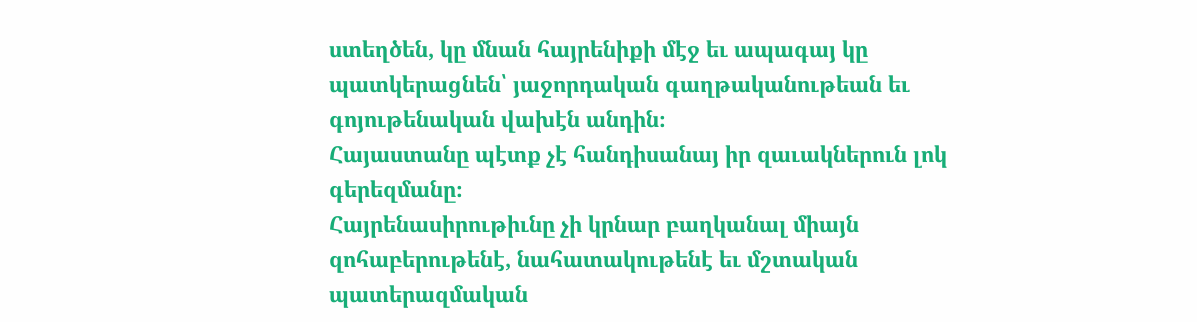ստեղծեն, կը մնան հայրենիքի մէջ եւ ապագայ կը պատկերացնեն՝ յաջորդական գաղթականութեան եւ գոյութենական վախէն անդին։
Հայաստանը պէտք չէ հանդիսանայ իր զաւակներուն լոկ գերեզմանը։
Հայրենասիրութիւնը չի կրնար բաղկանալ միայն զոհաբերութենէ, նահատակութենէ եւ մշտական պատերազմական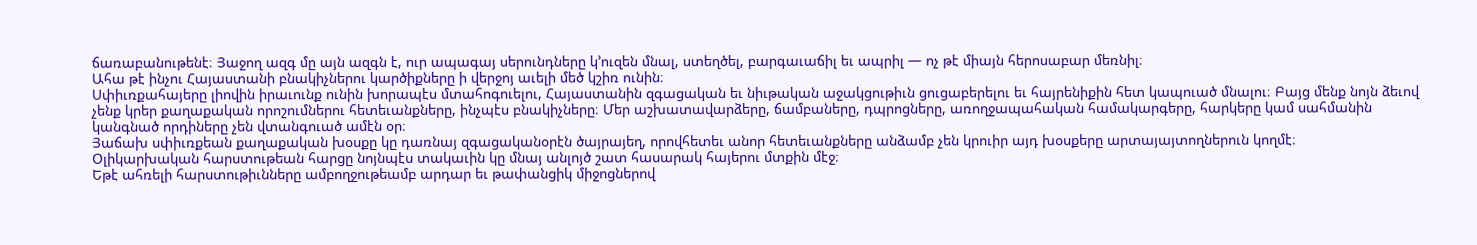ճառաբանութենէ։ Յաջող ազգ մը այն ազգն է, ուր ապագայ սերունդները կ’ուզեն մնալ, ստեղծել, բարգաւաճիլ եւ ապրիլ — ոչ թէ միայն հերոսաբար մեռնիլ։
Ահա թէ ինչու Հայաստանի բնակիչներու կարծիքները ի վերջոյ աւելի մեծ կշիռ ունին։
Սփիւռքահայերը լիովին իրաւունք ունին խորապէս մտահոգուելու, Հայաստանին զգացական եւ նիւթական աջակցութիւն ցուցաբերելու եւ հայրենիքին հետ կապուած մնալու։ Բայց մենք նոյն ձեւով չենք կրեր քաղաքական որոշումներու հետեւանքները, ինչպէս բնակիչները։ Մեր աշխատավարձերը, ճամբաները, դպրոցները, առողջապահական համակարգերը, հարկերը կամ սահմանին կանգնած որդիները չեն վտանգուած ամէն օր։
Յաճախ սփիւռքեան քաղաքական խօսքը կը դառնայ զգացականօրէն ծայրայեղ, որովհետեւ անոր հետեւանքները անձամբ չեն կրուիր այդ խօսքերը արտայայտողներուն կողմէ։
Օլիկարխական հարստութեան հարցը նոյնպէս տակաւին կը մնայ անլոյծ շատ հասարակ հայերու մտքին մէջ։
Եթէ ահռելի հարստութիւնները ամբողջութեամբ արդար եւ թափանցիկ միջոցներով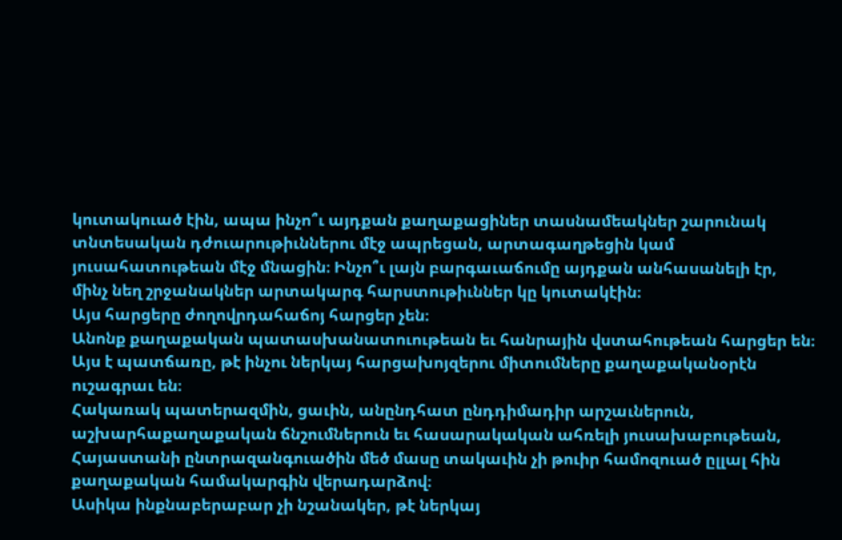կուտակուած էին, ապա ինչո՞ւ այդքան քաղաքացիներ տասնամեակներ շարունակ տնտեսական դժուարութիւններու մէջ ապրեցան, արտագաղթեցին կամ յուսահատութեան մէջ մնացին։ Ինչո՞ւ լայն բարգաւաճումը այդքան անհասանելի էր, մինչ նեղ շրջանակներ արտակարգ հարստութիւններ կը կուտակէին։
Այս հարցերը ժողովրդահաճոյ հարցեր չեն։
Անոնք քաղաքական պատասխանատուութեան եւ հանրային վստահութեան հարցեր են։
Այս է պատճառը, թէ ինչու ներկայ հարցախոյզերու միտումները քաղաքականօրէն ուշագրաւ են։
Հակառակ պատերազմին, ցաւին, անընդհատ ընդդիմադիր արշաւներուն, աշխարհաքաղաքական ճնշումներուն եւ հասարակական ահռելի յուսախաբութեան, Հայաստանի ընտրազանգուածին մեծ մասը տակաւին չի թուիր համոզուած ըլլալ հին քաղաքական համակարգին վերադարձով։
Ասիկա ինքնաբերաբար չի նշանակեր, թէ ներկայ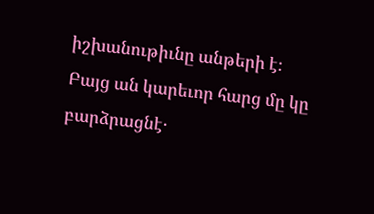իշխանութիւնը անթերի է։
Բայց ան կարեւոր հարց մը կը բարձրացնէ․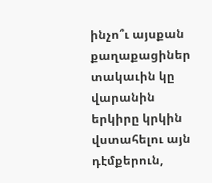ինչո՞ւ այսքան քաղաքացիներ տակաւին կը վարանին երկիրը կրկին վստահելու այն դէմքերուն,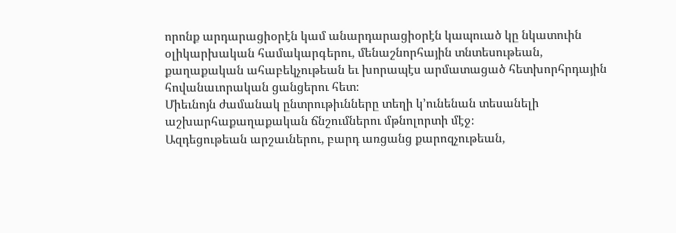որոնք արդարացիօրէն կամ անարդարացիօրէն կապուած կը նկատուին օլիկարխական համակարգերու, մենաշնորհային տնտեսութեան, քաղաքական ահաբեկչութեան եւ խորապէս արմատացած հետխորհրդային հովանաւորական ցանցերու հետ։
Միեւնոյն ժամանակ ընտրութիւնները տեղի կ’ունենան տեսանելի աշխարհաքաղաքական ճնշումներու մթնոլորտի մէջ։
Ազդեցութեան արշաւներու, բարդ առցանց քարոզչութեան,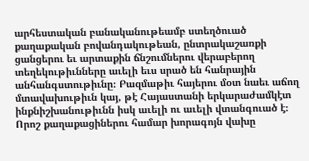արհեստական բանականութեամբ ստեղծուած քաղաքական բովանդակութեան, ընտրակաշառքի ցանցերու եւ արտաքին ճնշումներու վերաբերող տեղեկութիւնները աւելի եւս սրած են հանրային անհանգստութիւնը։ Բազմաթիւ հայերու մօտ նաեւ աճող մտավախութիւն կայ, թէ Հայաստանի երկարաժամկէտ ինքնիշխանութիւնն իսկ աւելի ու աւելի վտանգուած է։
Որոշ քաղաքացիներու համար խորագոյն վախը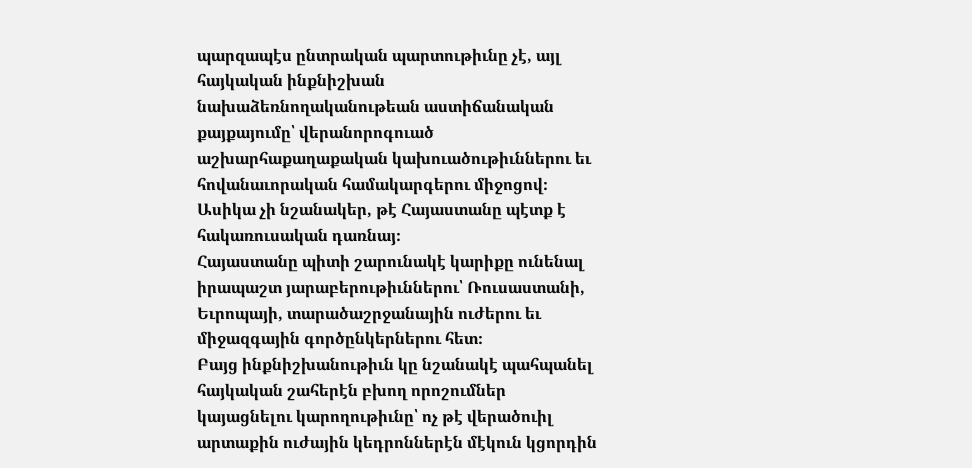պարզապէս ընտրական պարտութիւնը չէ, այլ հայկական ինքնիշխան նախաձեռնողականութեան աստիճանական քայքայումը՝ վերանորոգուած աշխարհաքաղաքական կախուածութիւններու եւ հովանաւորական համակարգերու միջոցով։
Ասիկա չի նշանակեր, թէ Հայաստանը պէտք է հակառուսական դառնայ։
Հայաստանը պիտի շարունակէ կարիքը ունենալ իրապաշտ յարաբերութիւններու՝ Ռուսաստանի, Եւրոպայի, տարածաշրջանային ուժերու եւ միջազգային գործընկերներու հետ։
Բայց ինքնիշխանութիւն կը նշանակէ պահպանել հայկական շահերէն բխող որոշումներ կայացնելու կարողութիւնը՝ ոչ թէ վերածուիլ արտաքին ուժային կեդրոններէն մէկուն կցորդին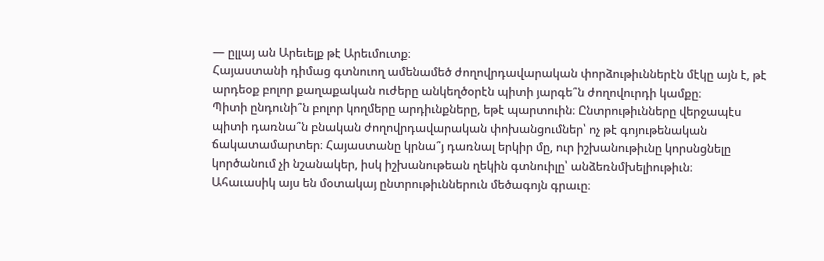— ըլլայ ան Արեւելք թէ Արեւմուտք։
Հայաստանի դիմաց գտնուող ամենամեծ ժողովրդավարական փորձութիւններէն մէկը այն է, թէ արդեօք բոլոր քաղաքական ուժերը անկեղծօրէն պիտի յարգե՞ն ժողովուրդի կամքը։
Պիտի ընդունի՞ն բոլոր կողմերը արդիւնքները, եթէ պարտուին։ Ընտրութիւնները վերջապէս պիտի դառնա՞ն բնական ժողովրդավարական փոխանցումներ՝ ոչ թէ գոյութենական ճակատամարտեր։ Հայաստանը կրնա՞յ դառնալ երկիր մը, ուր իշխանութիւնը կորսնցնելը կործանում չի նշանակեր, իսկ իշխանութեան ղեկին գտնուիլը՝ անձեռնմխելիութիւն։
Ահաւասիկ այս են մօտակայ ընտրութիւններուն մեծագոյն գրաւը։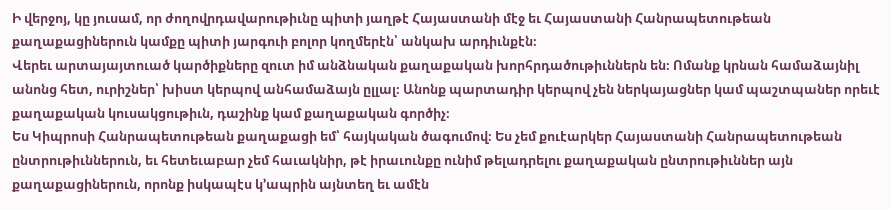Ի վերջոյ, կը յուսամ, որ ժողովրդավարութիւնը պիտի յաղթէ Հայաստանի մէջ եւ Հայաստանի Հանրապետութեան քաղաքացիներուն կամքը պիտի յարգուի բոլոր կողմերէն՝ անկախ արդիւնքէն։
Վերեւ արտայայտուած կարծիքները զուտ իմ անձնական քաղաքական խորհրդածութիւններն են։ Ոմանք կրնան համաձայնիլ անոնց հետ, ուրիշներ՝ խիստ կերպով անհամաձայն ըլլալ։ Անոնք պարտադիր կերպով չեն ներկայացներ կամ պաշտպաներ որեւէ քաղաքական կուսակցութիւն, դաշինք կամ քաղաքական գործիչ։
Ես Կիպրոսի Հանրապետութեան քաղաքացի եմ՝ հայկական ծագումով։ Ես չեմ քուէարկեր Հայաստանի Հանրապետութեան ընտրութիւններուն, եւ հետեւաբար չեմ հաւակնիր, թէ իրաւունքը ունիմ թելադրելու քաղաքական ընտրութիւններ այն քաղաքացիներուն, որոնք իսկապէս կ’ապրին այնտեղ եւ ամէն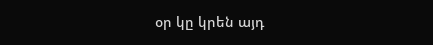օր կը կրեն այդ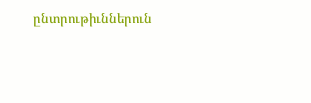ընտրութիւններուն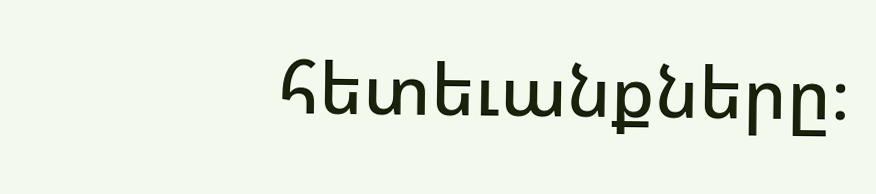հետեւանքները։